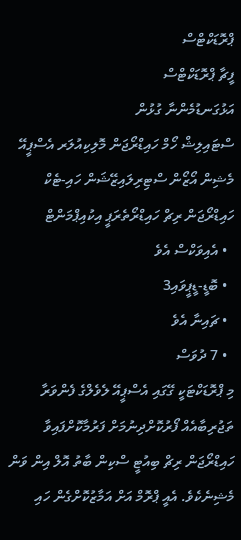ޕްރޮޑަކްޓްސް
ފީޗާ ޕްރޮޑަކްޓްސް
އަޅުގަނޑުމެންނާ ގުޅުން
ސްޓައިލިޝް ހޯމް ހައިޑްރޯޖަން މޮލިކިއުލަރ އެސްޕީއޭ މެޝިން އޯޒޯން ސްޓިރިލައިޒޭޝަން ހައި-ޓެކް ހައިޑްރޯޖަން ރިޗް ހައިޑްރޯތެރަޕީ އިކުއިޕްމަންޓް
  • އެއިވަކްސް އެވެ
  • ބޮޑީ-ޑީޕީވައި3
  • ޗައިނާ އެވެ
  • 7 ދުވަސް
މި ޕްރޮޑަކްޓަކީ ގޭގައި އެސްޕީއޭ ލެވެލްގެ ފެންވަރާ ތަޖުރިބާއެއް ފޯރުކޮށްދިނުމަށް ފަރުމާކޮށްފައިވާ ހައިޑްރޯޖަން ރިޗް ބިއުޓީ ސްކިން ބާތު އޮލް އިން ވަން މެޝިނެކެވެ. އެއީ ޕްރޮމް އަށް އަމާޒުކޮށްގެން ހައި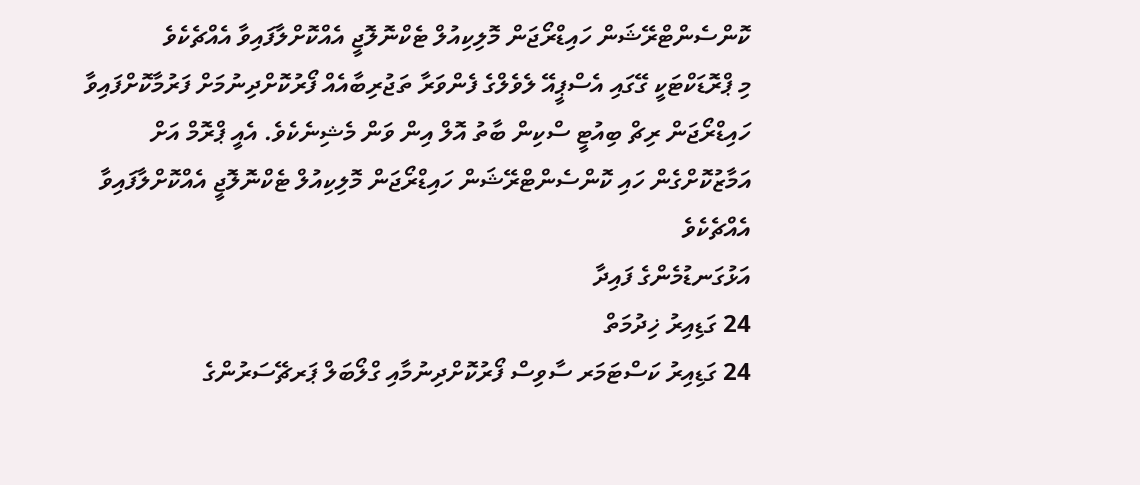ކޮންސެންޓްރޭޝަން ހައިޑްރޯޖަން މޮލިކިއުލް ޓެކްނޮލޮޖީ އެއްކޮށްލާފައިވާ އެއްޗެކެވެ
މި ޕްރޮޑަކްޓަކީ ގޭގައި އެސްޕީއޭ ލެވެލްގެ ފެންވަރާ ތަޖުރިބާއެއް ފޯރުކޮށްދިނުމަށް ފަރުމާކޮށްފައިވާ ހައިޑްރޯޖަން ރިޗް ބިއުޓީ ސްކިން ބާތު އޮލް އިން ވަން މެޝިނެކެވެ. އެއީ ޕްރޮމް އަށް އަމާޒުކޮށްގެން ހައި ކޮންސެންޓްރޭޝަން ހައިޑްރޯޖަން މޮލިކިއުލް ޓެކްނޮލޮޖީ އެއްކޮށްލާފައިވާ އެއްޗެކެވެ
އަޅުގަނޑުމެންގެ ފައިދާ
24 ގަޑިއިރު ޚިދުމަތް
24 ގަޑިއިރު ކަސްޓަމަރ ސާވިސް ފޯރުކޮށްދިނުމާއި ގްލޯބަލް ޕަރޗޭސަރުންގެ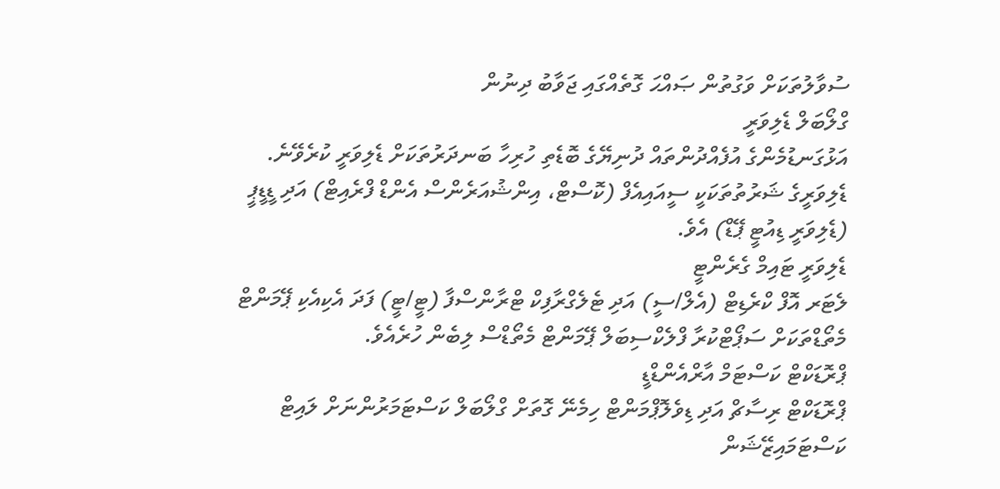ސުވާލުތަކަށް ވަގުތުން ޞައްޙަ ގޮތެއްގައި ޖަވާބު ދިނުން
ގްލޯބަލް ޑެލިވަރީ
އަޅުގަނޑުމެންގެ އުފެއްދުންތައް ދުނިޔޭގެ ބޮޑެތި ހުރިހާ ބަނދަރުތަކަށް ޑެލިވަރީ ކުރެވޭނެ. ޑެލިވަރީގެ ޝަރުތުތަކަކީ ސީއައިއެފް (ކޮސްޓް، އިންޝުއަރެންސް އެންޑް ފްރެއިޓް) އަދި ޑީޑީޕީ (ޑެލިވަރީ ޑިއުޓީ ޕޭޑް) އެވެ.
ޑެލިވަރީ ޓައިމް ގެރެންޓީ
ލެޓަރ އޮފް ކްރެޑިޓް (އެލް/ސީ) އަދި ޓެލެގްރާފިކް ޓްރާންސްފާ (ޓީ/ޓީ) ފަދަ އެކިއެކި ޕޭމަންޓް މެތޯޑްތަކަށް ސަޕޯޓްކުރާ ފްލެކްސިބަލް ޕޭމަންޓް މެތޯޑްސް ލިބެން ހުރެއެވެ.
ޕްރޮޑަކްޓް ކަސްޓަމް އާރްއެންޑްޑީ
ޕްރޮޑަކްޓް ރިސާޗް އަދި ޑިވެލޮޕްމަންޓް ހިމެނޭ ގޮތަށް ގްލޯބަލް ކަސްޓަމަރުންނަށް ލައިޓް ކަސްޓަމައިޒޭޝަން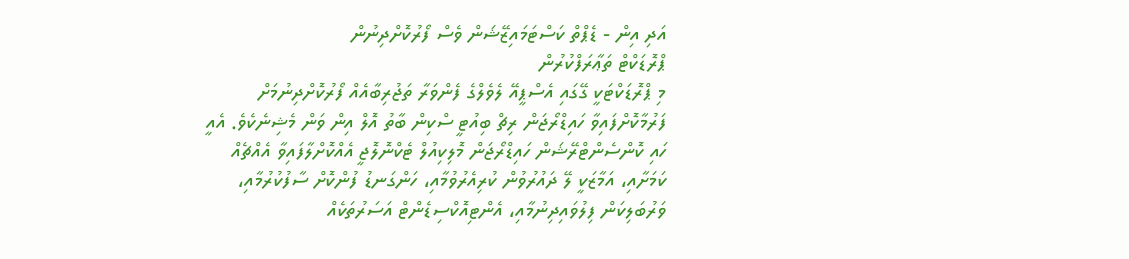އަދި އިން - ޑެޕްތް ކަސްޓަމައިޒޭޝަން ވެސް ފޯރުކޮށްދިނުން
ޕްރޮޑަކްޓް ތަޢާރަފްކުރުން
މި ޕްރޮޑަކްޓަކީ ގޭގައި އެސްޕީއޭ ލެވެލްގެ ފެންވަރާ ތަޖުރިބާއެއް ފޯރުކޮށްދިނުމަށް ފަރުމާކޮށްފައިވާ ހައިޑްރޯޖަން ރިޗް ބިއުޓީ ސްކިން ބާތު އޮލް އިން ވަން މެޝިނެކެވެ. އެއީ ހައި ކޮންސެންޓްރޭޝަން ހައިޑްރޯޖަން މޮލިކިއުލް ޓެކްނޮލޮޖީ އެއްކޮށްލާފައިވާ އެއްޗެއް ކަމަށާއި، އަމާޒަކީ ލޭ ދައުރުވުން ކުރިއެރުވުމާއި، ހަންގަނޑު ފުންކޮށް ސާފުކުރުމާއި، ވަރުބަލިކަން ފިލުވައިދިނުމާއި، އެންޓިއޮކްސިޑެންޓް އަސަރުތަކެއް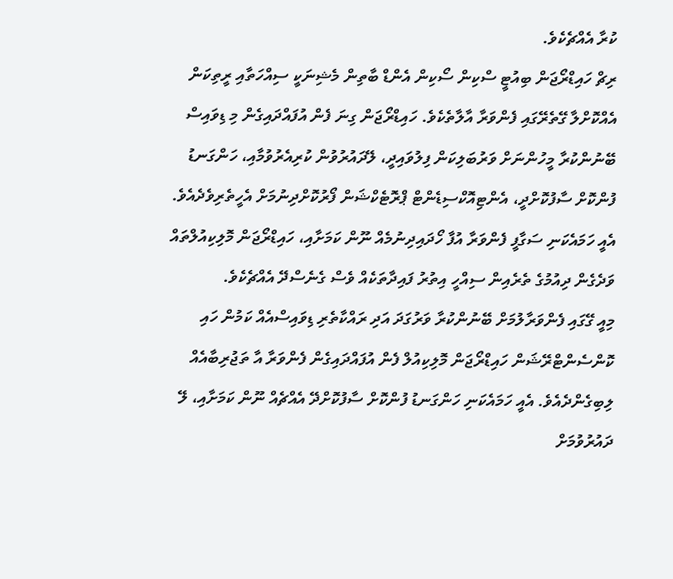ކުރާ އެއްޗެކެވެ.
ރިޗް ހައިޑްރޯޖަން ބިއުޓީ ސްކިން ސޯކިން އެންޑް ބާތިން މެޝިނަކީ ސިއްހަތާއި ރީތިކަން އެއްކޮށްލާ ގޭތެރޭގައި ފެންވަރާ އާލާތެކެވެ. ހައިޑްރޯޖަން ގިނަ ފެން އުފައްދައިގެން މި ޑިވައިސް ބޭނުންކުރާ މީހުންނަށް ވަރުބަލިކަން ފިލުވައިދީ، ލޭދައުރުވުން ކުރިއެރުވުމާއި، ހަންގަނޑު ފުންކޮށް ސާފުކޮށްދީ، އެންޓިއޮކްސިޑެންޓް ޕްރޮޓެކްޝަން ފޯރުކޮށްދިނުމަށް އެހީތެރިވެދެއެވެ. އެއީ ހަމައެކަނި ސަގާފީ ފެންވަރާ އުފާ ހޯދައިދިނުމެއް ނޫން ކަމަށާއި، ހައިޑްރޯޖަން މޮލިކިއުލްތައް ވަދެގެން ދިއުމުގެ ތެރެއިން ސިއްހީ އިތުރު ފައިދާތަކެއް ވެސް ގެނެސްދޭ އެއްޗެކެވެ.
މިއީ ގޭގައި ފެންވަރާލުމަށް ބޭނުންކުރާ ވަރުގަދަ އަދި ރައްކާތެރި ޑިވައިސްއެއް ކަމުން ހައި ކޮންސެންޓްރޭޝަން ހައިޑްރޯޖަން މޮލިކިއުލް ފެން އުފައްދައިގެން ފެންވަރާ އާ ތަޖުރިބާއެއް ލިބިގެންދެއެވެ. އެއީ ހަމައެކަނި ހަންގަނޑު ފުންކޮށް ސާފުކޮށްދޭ އެއްޗެއް ނޫން ކަމަށާއި، ލޭ ދައުރުވުމަށް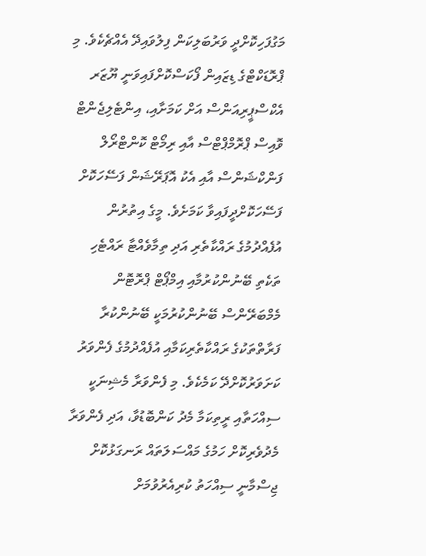މަގުފަހިކޮށްދީ ވަރުބަލިކަން ފިލުވައިދޭ އެއްޗެކެވެ. މި ޕްރޮޑަކްޓްގެ ޑިޒައިން ފޯކަސްކޮށްފައިވަނީ ޔޫޒަރ އެކްސްޕީރިއަންސް އަށް ކަމަށާއި، އިންޓެލިޖެންޓް ވޮއިސް ޕްރޮމްޕްޓްސް އާއި ރިމޯޓް ކޮންޓްރޯލް ފަންކްޝަންސް އާއި އެކު އޮޕަރޭޝަން ފަސޭހަކޮށް ފަސޭހަކޮށްދީފައިވާ ކަމަށެވެ. މީގެ އިތުރުން އުފެއްދުމުގެ ރައްކާތެރި އަދި ތިމާވެއްޓާ ރައްޓެހި ތަކެތި ބޭނުންކުރުމާއި އިމްޕޯޓް ޕްރޮޓޮން މެމްބަރޭންސް ބޭނުންކުރުމަކީ ބޭނުންކުރާ ފަރާތްތަކުގެ ރައްކާތެރިކަމާއި އުފެއްދުމުގެ ފެންވަރު ކަށަވަރުކޮށްދޭ ކަމެކެވެ. މި ފެންވަރާ މެޝިނަކީ ސިއްހަތާއި ރީތިކަމާ މެދު ކަންބޮޑުވާ، އަދި ފެންވަރާ މެދުވެރިކޮށް ހަމުގެ މައްސަލަތައް ރަނގަޅުކޮށް ޖިސްމާނީ ސިއްހަތު ކުރިއެރުވުމަށް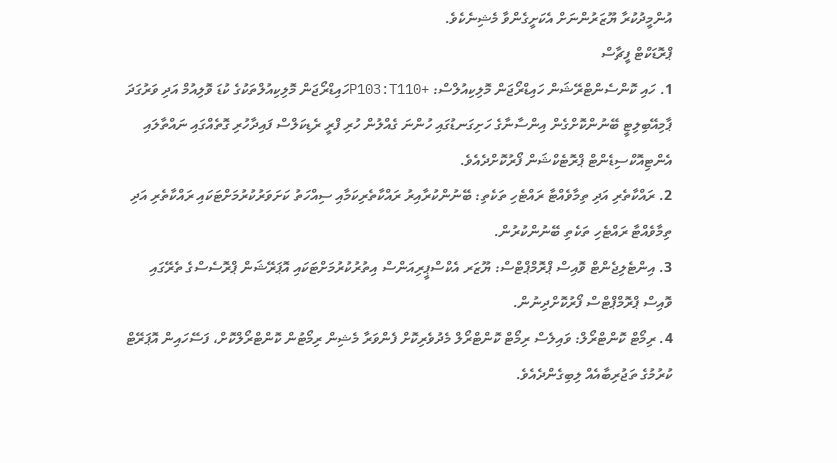އުންމީދުކުރާ ޔޫޒަރުންނަށް އެކަށީގެންވާ މެޝިނެކެވެ.
ޕްރޮޑަކްޓް ފީޗާސް
1. ހައި ކޮންސެންޓްރޭޝަން ހައިޑްރޯޖަން މޮލިކިއުލްސް: +P103:T110ހައިޑްރޯޖަން މޮލިކިއުލްތަކުގެ ކުޑަ ވޮލިއުމް އަދި ވަރުގަދަ ޕާމިއޭބިލިޓީ ބޭނުންކޮށްގެން އިންސާނާގެ ހަށިގަނޑުގައި ހުންނަ ގެއްލުން ހުރި ފްރީ ރެޑިކަލްސް ފައިދާހުރި ގޮތެއްގައި ނައްތާލައި އެންޓިއޮކްސިޑެންޓް ޕްރޮޓެކްޝަން ފޯރުކޮށްދެއެވެ.
2. ރައްކާތެރި އަދި ތިމާވެއްޓާ ރައްޓެހި ތަކެތި: ބޭނުންކުރާއިރު ރައްކާތެރިކަމާއި ސިއްހަތު ކަށަވަރުކުރުމަށްޓަކައި ރައްކާތެރި އަދި ތިމާވެއްޓާ ރައްޓެހި ތަކެތި ބޭނުންކުރުން.
3. އިންޓެލިޖެންޓް ވޮއިސް ޕްރޮމްޕްޓްސް: ޔޫޒަރ އެކްސްޕީރިއަންސް އިތުރުކުރުމަށްޓަކައި އޮޕަރޭޝަން ޕްރޮސެސްގެ ތެރޭގައި ވޮއިސް ޕްރޮމްޕްޓްސް ފޯރުކޮށްދިނުން.
4. ރިމޯޓް ކޮންޓްރޯލް: ވައިލެސް ރިމޯޓް ކޮންޓްރޯލް މެދުވެރިކޮށް ފެންވަރާ މެޝިން ރިމޯޓުން ކޮންޓްރޯލްކޮށް، ފަސޭހައިން އޮޕަރޭޓް ކުރުމުގެ ތަޖުރިބާއެއް ލިބިގެންދެއެވެ.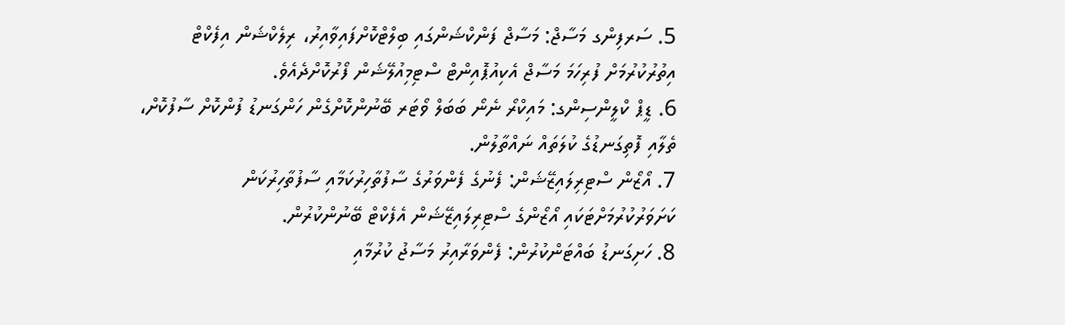5. ސަރފިންގ މަސާޖް: މަސާޖް ފަންކްޝަންގައި ބިލްޓްކޮށްފައިވާއިރު، ރިލެކްޝަން އިފެކްޓް އިތުރުކުރުމަށް ފުރިހަމަ މަސާޖް އެކިއުޕޮއިންޓް ސްޓިމިއުލޭޝަން ފޯރުކޮށްދެއެވެ.
6. ޑީޕް ކްލީންސިންގ: މައިކްރޯ ނެނޯ ބަބަލް ވޯޓަރ ބޭނުންކޮށްގެން ހަންގަނޑު ފުންކޮށް ސާފުކޮށް، ތެލާއި ފޮތިގަނޑުގެ ކުލަތައް ނައްތާލުން.
7. އޯޒޯން ސްޓިރިލައިޒޭޝަން: ފެނުގެ ފެންވަރުގެ ސާފުތާހިރުކަމާއި ސާފުތާހިރުކަން ކަށަވަރުކުރުމަށްޓަކައި އޯޒޯންގެ ސްޓިރިލައިޒޭޝަން އެފެކްޓް ބޭނުންކުރުން.
8. ހަށިގަނޑު ބައްޓަންކުރުން: ފެންވަރާއިރު މަސާޖު ކުރުމާއި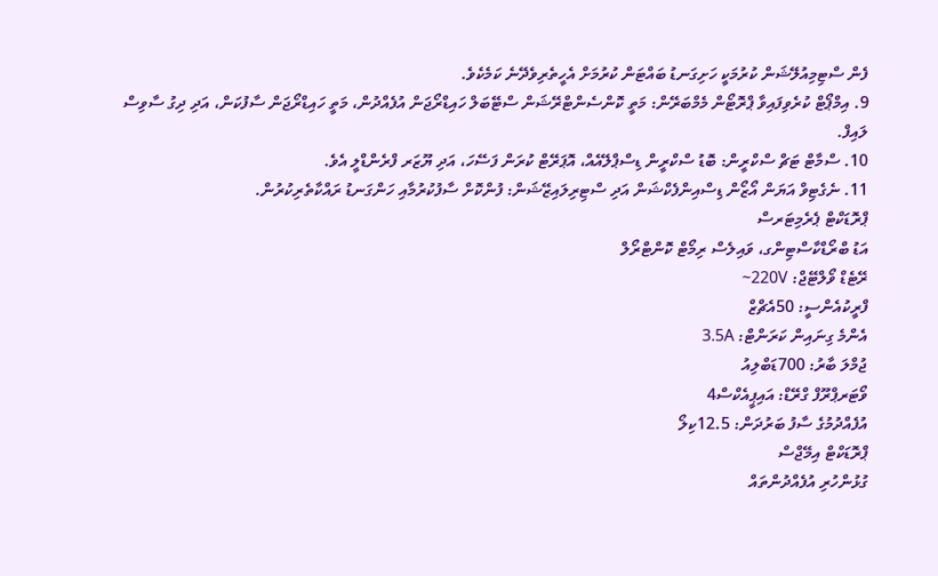ފެން ސްޓިމިއުލޭޝަން ކުރުމަކީ ހަށިގަނޑު ބައްޓަން ކުރުމަށް އެހީތެރިވެދޭނެ ކަމެކެވެ.
9. އިމްޕޯޓް ކުރެވިފައިވާ ޕްރޮޓޯން މެމްބަރޭން: މަތީ ކޮންސެންޓްރޭޝަން ސްޓޭބަލް ހައިޑްރޯޖަން އުފެއްދުން، މަތީ ހައިޑްރޯޖަން ސާފުކަން، އަދި ދިގު ސާވިސް ލައިފް.
10. ސްމާޓް ޓަޗް ސްކްރީން: ބޮޑު ސްކްރީން ޑިސްޕްލޭއެއް، އޮޕަރޭޓް ކުރަން ފަސޭހަ، އަދި ޔޫޒަރ ފްރެންޑްލީ އެވެ.
11. ނެގެޓިވް އަޔަން އޯޒޯން ޑިސްއިންފެކްޝަން އަދި ސްޓިރިލައިޒޭޝަން: ފުންކޮށް ސާފުކުރުމާއި ހަންގަނޑު ރައްކާތެރިކުރުން.
ޕްރޮޑަކްޓް ޕެރެމިޓަރސް
އަޑު ބްރޯޑްކާސްޓިންގ، ވައިލެސް ރިމޯޓް ކޮންޓްރޯލް
ރޭޓެޑް ވޯލްޓޭޖް: 220V~
ފްރީކުއެންސީ: 50އެޗްޒް
އެންމެ ގިނައިން ކަރަންޓް: 3.5A
ޖުމްލަ ބާރު: 700ޑަބްލިއު
ވޯޓަރޕްރޫފް ގްރޭޑް: އައިޕީއެކްސް4
އުފެއްދުމުގެ ސާފު ބަރުދަން: 12.5ކިލޯ
ޕްރޮޑަކްޓް އިމޭޖްސް
ގުޅުންހުރި އުފެއްދުންތައް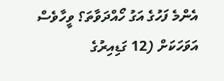އެންމެ ފަހުގެ އަގު ހޯއްދަވާތަ؟ ވީހާވެސް އަވަހަކަށް (12 ގަޑިއިރުގެ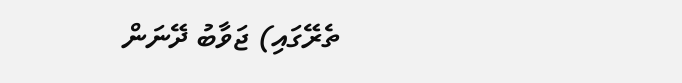ތެރޭގައި) ޖަވާބު ދޭނަން